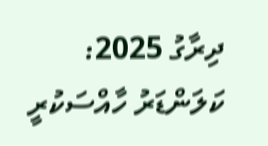ދިރާގު 2025: ކަލަންޑަރު ހާއްސަކުރީ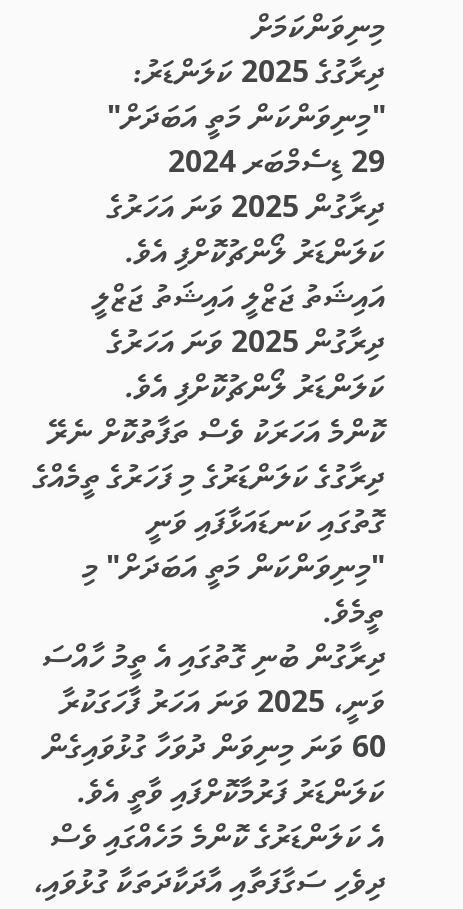މިނިވަންކަމަށް
ދިރާގުގެ 2025 ކަލަންޑަރު: "މިނިވަންކަން މަތީ އަބަދަށް"
29 ޑިސެމްބަރ 2024
ދިރާގުން 2025 ވަނަ އަހަރުގެ ކަލަންޑަރު ލޯންޗުކޮށްފި އެވެ.
އައިޝަތު ޖަޒްލީ އައިޝަތު ޖަޒްލީ
ދިރާގުން 2025 ވަނަ އަހަރުގެ ކަލަންޑަރު ލޯންޗުކޮށްފި އެވެ.
ކޮންމެ އަހަރަކު ވެސް ތަފާތުކޮށް ނެރޭ ދިރާގުގެ ކަލަންޑަރުގެ މި ފަހަރުގެ ތީމެއްގެ ގޮތުގައި ކަނޑައަޅާފައި ވަނީ "މިނިވަންކަން މަތީ އަބަދަށް" މި ތީމެވެ.
ދިރާގުން ބުނި ގޮތުގައި އެ ތީމު ހާއްސަ ވަނީ، 2025 ވަނަ އަހަރު ފާހަގަކުރާ 60 ވަނަ މިނިވަން ދުވަހާ ގުޅުވައިގެން ކަލަންޑަރު ފަރުމާކޮށްފައި ވާތީ އެވެ.
އެ ކަލަންޑަރުގެ ކޮންމެ މަހެއްގައި ވެސް ދިވެހި ސަގާފަތާއި އާދަކާދަތަކާ ގުޅުވައި،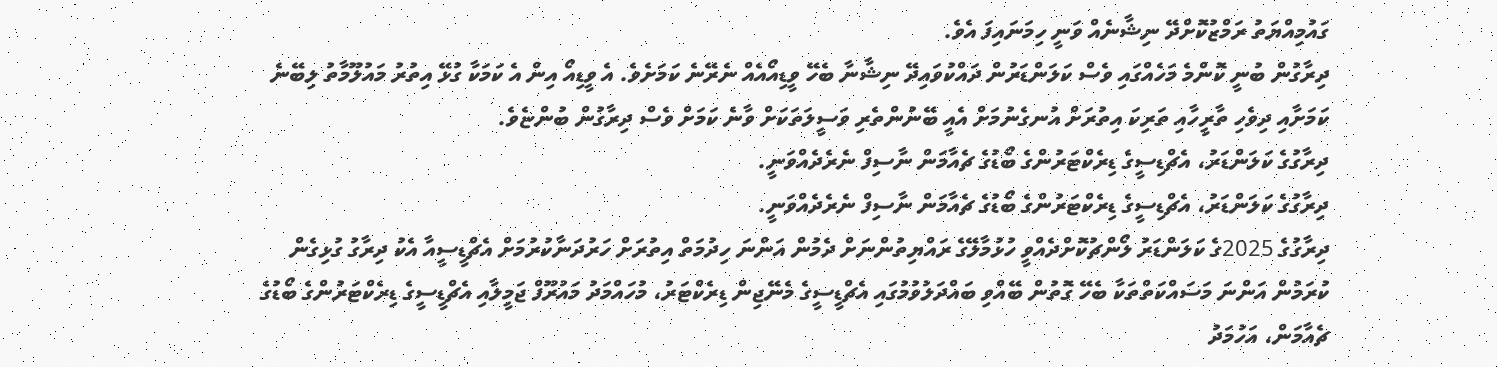ގައުމިއްޔަތު ރަމްޒުކޮށްދޭ ނިޝާނެއް ވަނީ ހިމަނައިފަ އެވެ.
ދިރާގުން ބުނީ ކޮންމެ މަހެއްގައި ވެސް ކަލަންޑަރުން ދައްކުވައިދޭ ނިޝާނާ ބެހޭ ވީޑިއޯއެއް ނެރޭނެ ކަމަށެވެ. އެ ވީޑިއޯ އިން އެ ކަމަކާ ގުޅޭ އިތުރު މައުލޫމާތު ލިބޭނެ ކަމަށާއި ދިވެހި ތާރީހާއި ތަރިކަ އިތުރަށް އުނގެނުމަށް އެއީ ބޭނުންތެރި ވަސީލަތަކަށް ވާނެ ކަމަށް ވެސް ދިރާގުން ބުންޏެވެ.
ދިރާގުގެ ކަލަންޑަރު، އެޗްޑިސީގެ ޑިރެކްޓަރުންގެ ބޯޑުގެ ޗެއާމަން ނާސިފް ނެރެދެއްވަނީ.
ދިރާގުގެ ކަލަންޑަރު، އެޗްޑިސީގެ ޑިރެކްޓަރުންގެ ބޯޑުގެ ޗެއާމަން ނާސިފް ނެރެދެއްވަނީ.
ދިރާގުގެ 2025ގެ ކަލަންޑަރު ލޯންޗުކޮށްދެއްވީ ހުޅުމާލޭގެ ރައްޔިތުންނަށް ދެމުން އަންނަ ހިދުމަތް އިތުރަށް ހަރުދަނާކުރުމަށް އެޗްޑީސީއާ އެކު ދިރާގު ގުޅިގެން ކުރަމުން އަންނަ މަސައްކަތްތަކާ ބެހޭ ގޮތުން ބޭއްވި ބައްދަލުވުމުގައި އެޗްޑީސީގެ މެނޭޖިން ޑިރެކްޓަރު، މުހައްމަދު މައުރޫފް ޖަމީލާއި އެޗްޑީސީގެ ޑިރެކްޓަރުންގެ ބޯޑުގެ ޗެއާމަން، އަހުމަދު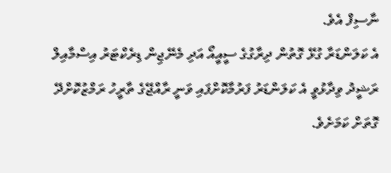ނާސިފް އެވެ.
އެ ކަލަންޑަރާ ގުޅޭ ގޮތުން ދިރާގުގެ ސީއީއޯ އަދި މެނޭޖިން ޑިރެކްޓަރު އިސްމާއިލް ރަޝީދު ވިދާޅުވީ އެ ކަލަންޑަރު ފަރުމާކޮށްފައި ވަނީ ރާއްޖޭގެ ތާރީހު ރަމްޒުކޮށްދޭ ގޮތަށް ކަމަށެވެ.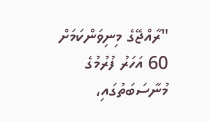"ރާއްޖޭގެ މިނިވަންކަމަށް 60 އަހަރު ފުރުމުގެ މުނާސަބަތުގައި،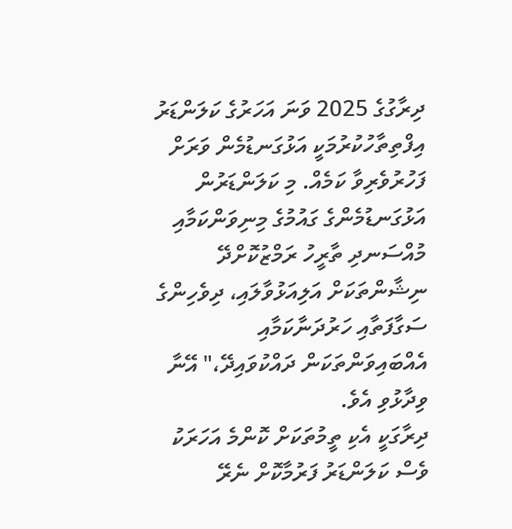ދިރާގުގެ 2025 ވަނަ އަހަރުގެ ކަލަންޑަރު އިފްތިތާހުކުރުމަކީ އަޅުގަނޑުމެން ވަރަށް ފަހުރުވެރިވާ ކަމެއް. މި ކަލަންޑަރުން އަޅުގަނޑުމެންގެ ގައުމުގެ މިނިވަންކަމާއި މުއްސަނދި ތާރީހު ރަމްޒުކޮށްދޭ ނިޝާންތަކަށް އަލިއަޅުވާލައި، ދިވެހިންގެ ސަގާފަތާއި ހަރުދަނާކަމާއި އެއްބައިވަންތަކަން ދައްކުވައިދޭ،" އޭނާ ވިދާޅުވި އެވެ.
ދިރާގަކީ އެކި ތީމުތަކަށް ކޮންމެ އަހަރަކު ވެސް ކަލަންޑަރު ފަރުމާކޮށް ނެރޭ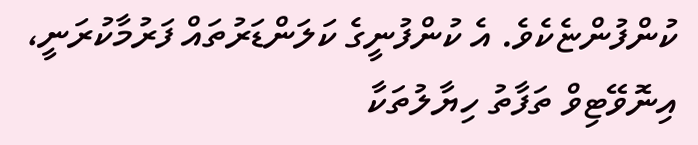ކުންފުންޏެކެވެ. އެ ކުންފުނީގެ ކަލަންޑަރުތައް ފަރުމާކުރަނީ، އިނޮވޭޓިވް ތަފާތު ހިޔާލުތަކާ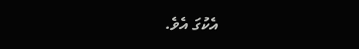އެކުގަ އެވެ.